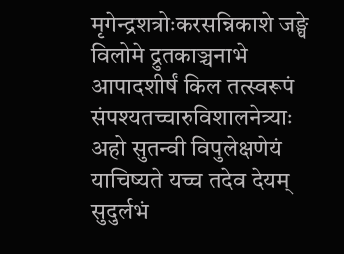मृगेन्द्रशत्रोःकरसन्निकाशे जङ्घे विलोमे द्रुतकाञ्चनाभे
आपादशीर्षं किल तत्स्वरूपं संपश्यतच्चारुविशालनेत्र्याः
अहो सुतन्वी विपुलेक्षणेयं याचिष्यते यच्च तदेव देयम्
सुदुर्लभं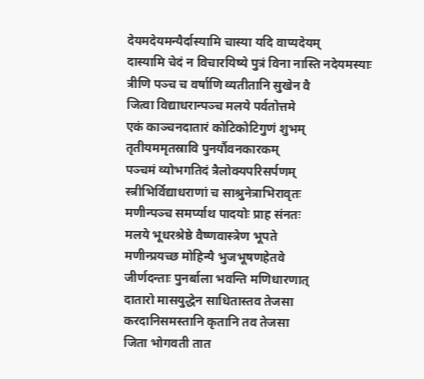देयमदेयमन्यैर्दास्यामि चास्या यदि वाप्यदेयम्
दास्यामि चेदं न विचारयिष्ये पुत्रं विना नास्ति नदेयमस्याः
त्रीणि पञ्च च वर्षाणि व्यतीतानि सुखेन वै
जित्वा विद्याधरान्पञ्च मलये पर्वतोत्तमे
एकं काञ्चनदातारं कोटिकोटिगुणं शुभम्
तृतीयममृतस्रावि पुनर्यौवनकारकम्
पञ्चमं व्योभगतिदं त्रैलोक्यपरिसर्पणम्
स्त्रीभिर्विद्याधराणां च साश्रुनेत्राभिरावृतः
मणीन्पञ्च समर्प्याथ पादयोः प्राह संनतः
मलये भूधरश्रेष्ठे वैष्णवास्त्रेण भूपते
मणीन्प्रयच्छ मोहिन्यै भुजभूषणहेतवे
जीर्णदन्ताः पुनर्बाला भवन्ति मणिधारणात्
दातारो मासयुद्धेन साधितास्तव तेजसा
करदानिसमस्तानि कृतानि तव तेजसा
जिता भोगवती तात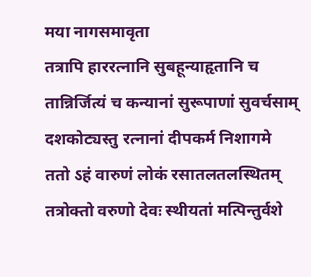मया नागसमावृता
तत्रापि हाररत्नानि सुबहून्याहृतानि च
तान्निर्जित्यं च कन्यानां सुरूपाणां सुवर्चसाम्
दशकोट्यस्तु रत्नानां दीपकर्म निशागमे
ततो ऽहं वारुणं लोकं रसातलतलस्थितम्
तत्रोक्तो वरुणो देवः स्थीयतां मत्पिन्तुर्वशे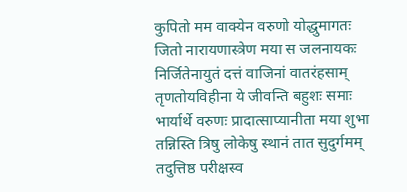कुपितो मम वाक्येन वरुणो योद्धुमागतः
जितो नारायणास्त्रेण मया स जलनायकः
निर्जितेनायुतं दत्तं वाजिनां वातरंहसाम्
तृणतोयविहीना ये जीवन्ति बहुशः समाः
भार्यार्थे वरुणः प्रादात्साप्यानीता मया शुभा
तन्निस्ति त्रिषु लोकेषु स्थानं तात सुदुर्गमम्
तदुत्तिष्ठ परीक्षस्व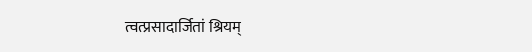त्वत्प्रसादार्जितां श्रियम्